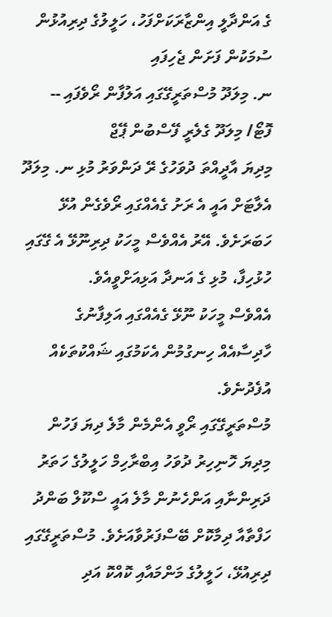ގެ އަންދާލީ އިންޒާރަކަށްފަހު، ހަލީލުގެ ދިރިއުޅުން ސުމަކުން ފަށަން ޖެހިފައި
ނ. މިލަދޫ މުސްތަރީގޭގައި އަލުފާން ރޯވެފައި -- ފޮޓޯ/ މިލަދޫ ގެލެރީ ފޭސްބުން ޕޭޖް
މިދިޔަ އާދީއްތަ ދުވަހުގެ ރޭ ދަންވަރު މުޅި ނ. މިލަދޫ އެލާޓަށް އައީ އެ ރަށު ގެއެއްގައި ރޯވެގެން އުޅޭ ހަބަރަށެވެ. އޭރު އެއްވެސް މީހަކު ދިރިނޫޅޭ އެ ގޭގައި ހުޅުހިފާ، މުޅި ގެ އަނދާ އަޅިއަށްވީއެވެ.
އެއްވެސް މީހަކު ނޫޅޭ ގެއެއްގައި އަލިފާނުގެ ހާދިސާއެއް ހިނގުމުން އެކަމުގައި ޝައްކުތަކެއް އުފެދުނެވެ.
މުސްތަރީގޭގައި ރޯވީ އެންމެން މާލެ ދިޔަ ފަހުން
މިދިޔަ ހޮނިހިރު ދުވަހު އިބްރާހިމް ހަލީލުގެ ހަތަރު ދަރިންނާއި އަންހެނުން މާލެ އައީ ސްކޫލް ބަންދު ހަފްތާއާ ދިމާކޮށް ބޭސްފަރުވާއަށެވެ. މުސްތަރީގޭގައި ދިރިއުޅޭ، ހަލީލުގެ މަންމައާއި ކޮއްކޮ އަދި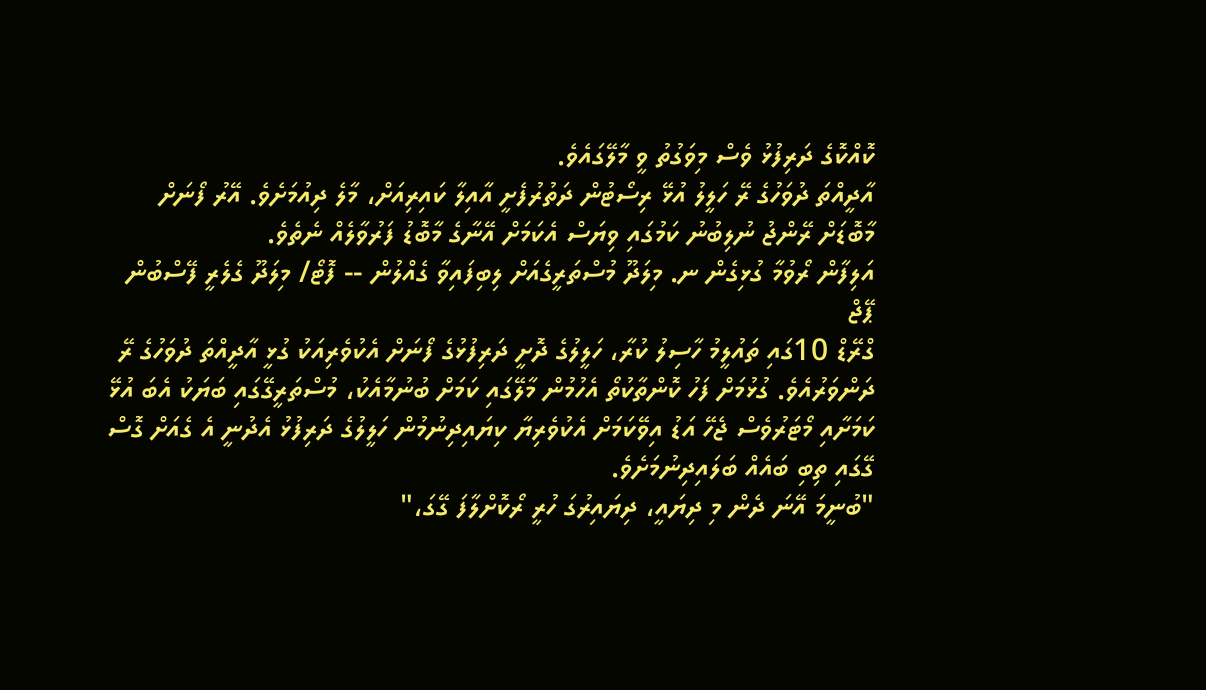ކޮއްކޮގެ ދަރިފުޅު ވެސް މިވަގުތު ވީ މާލޭގައެވެ.
އާދީއްތަ ދުވަހުގެ ރޭ ހަލީލު އުޅޭ ރިސޯޓުން ދަތުރުފެށީ އާއިލާ ކައިރިއަށް، މާލެ ދިއުމަށެވެ. އޭރު ފޯނަށް މާބޮޑަށް ރޭންޖު ނުލިބުނު ކަމުގައި ވިޔަސް އެކަމަށް އޭނާގެ މާބޮޑު ފަރުވާލެއް ނެތެވެ.
އަލިފާން ރޯވުމާ ގުޅިގެން ނ. މިލަދޫ މުސްތަރީގެއަށް ލިބިފައިވާ ގެއްލުން -- ފޮޓޯ/ މިލަދޫ ގެލެރީ ފޭސްބުން ޕޭޖް
ގްރޭޑް 10ގައި ތައުލީމު ހާސިލު ކުރާ، ހަލީލުގެ ދޮށީ ދަރިފުޅުގެ ފޯނަށް އެކުވެރިއަކު ގުޅީ އާދީއްތަ ދުވަހުގެ ރޭ ދަންވަރުއެވެ. ގުޅުމަށް ފަހު ކޮންތާކުތޯ އެހުމުން މާލޭގައި ކަމަށް ބުނުމާއެކު، މުސްތަރީގޭގައި ބަޔަކު އެބަ އުޅޭ ކަމަށާއި މޯޓަރުވެސް ޖެހޭ އަޑު އިވޭކަމަށް އެކުވެރިޔާ ކިޔައިދިނުމުން ހަލީލުގެ ދަރިފުޅު އެދުނީ އެ ގެއަށް ގޮސް ގޭގައި ތިބި ބައެއް ބަލައިދިނުމަށެވެ.
"ބުނީމަ އޭނަ ދެން މި ދިޔައީ، ދިޔައިރުގަ ހުރީ ރޯކޮށްލާފަ ގޭގަ،"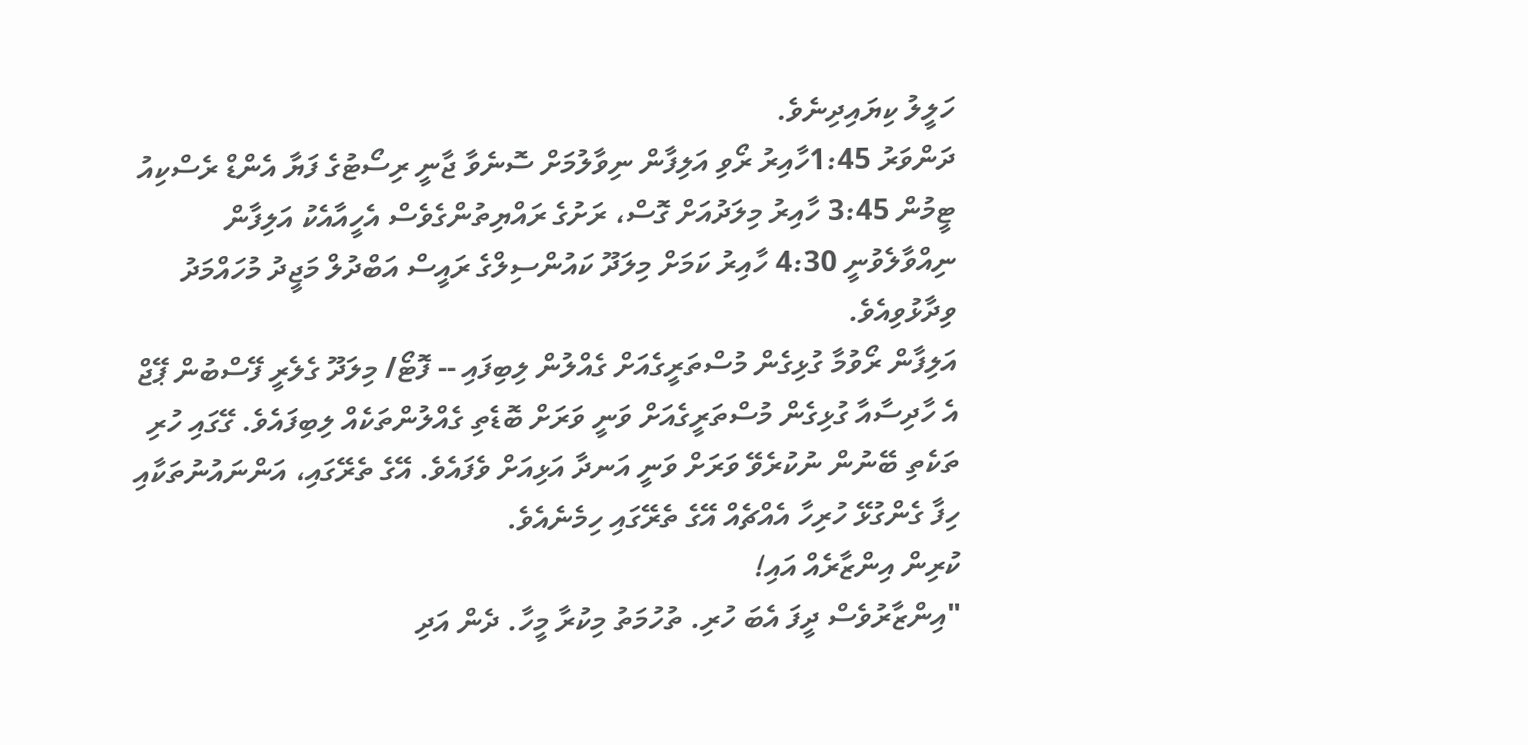ހަލީލު ކިޔައިދިނެވެ.
ދަންވަރު 1:45ހާއިރު ރޯވި އަލިފާން ނިވާލުމަށް ސޮނެވާ ޖާނީ ރިސޯޓުގެ ފަޔާ އެންޑް ރެސްކިއު ޓީމުން 3:45 ހާއިރު މިލަދުއަށް ގޮސް، ރަށުގެ ރައްޔިތުންގެވެސް އެހީއާއެކު އަލިފާން ނިއްވާލެވުނީ 4:30 ހާއިރު ކަމަށް މިލަދޫ ކައުންސިލްގެ ރައީސް އަބްދުލް މަޖީދު މުހައްމަދު ވިދާޅުވިއެވެ.
އަލިފާން ރޯވުމާ ގުޅިގެން މުސްތަރީގެއަށް ގެއްލުން ލިބިފައި -- ފޮޓޯ/ މިލަދޫ ގެލެރީ ފޭސްބުން ޕޭޖް
އެ ހާދިސާއާ ގުޅިގެން މުސްތަރީގެއަށް ވަނީ ވަރަށް ބޮޑެތި ގެއްލުންތަކެއް ލިބިފައެވެ. ގޭގައި ހުރި ތަކެތި ބޭނުން ނުކުރެވޭ ވަރަށް ވަނީ އަނދާ އަޅިއަށް ވެފައެވެ. އޭގެ ތެރޭގައި، އަންނައުނުތަކާއި ހިފާ ގެންގުޅޭ ހުރިހާ އެއްޗެއް އޭގެ ތެރޭގައި ހިމެނެއެވެ.
ކުރިން އިންޒާރެއް އައި!
"އިންޒާރުވެސް ދީފަ އެބަ ހުރި. ތުހުމަތު މިކުރާ މީހާ. ދެން އަދި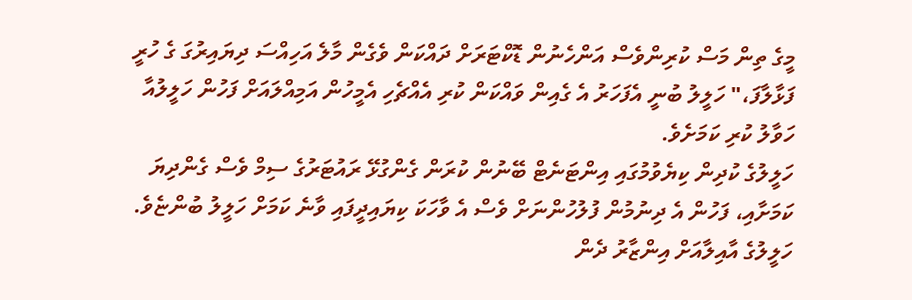މީގެ ތިން މަސް ކުރިންވެސް އަންހެނުން ޑޮކްޓަރަށް ދައްކަން ވެގެން މާލެ އަހިއްސަ ދިޔައިރުގަ ގެ ހުރީ ފަޅާލާފަ،" ހަލީލު ބުނީ އެފަހަރު އެ ގެއިން ވައްކަން ކުރި އެއްޗެހި އެމީހުން އަމިއްލައަށް ފަހުން ހަލީލުއާ ހަވާލު ކުރި ކަމަށެވެ.
ހަލީލުގެ ކުދިން ކިޔެވުމުގައި އިންޓަނެޓް ބޭނުން ކުރަން ގެންގުޅޭ ރައުޓަރުގެ ސިމް ވެސް ގެންދިޔަ ކަމަށާއި، ފަހުން އެ ދިނުމުން ފުލުހުންނަށް ވެސް އެ ވާހަކަ ކިޔައިދީފައި ވާނެ ކަމަށް ހަލީލު ބުންޏެވެ.
ހަލީލުގެ އާއިލާއަށް އިންޒާރު ދެން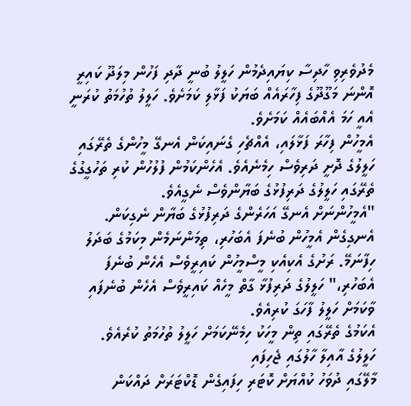މެދުވެރިވި ހާދިސާ ކިޔައިދެމުން ހަލީލު ބުނީ ދާދި ފަހުން މިލަދޫ ކައިރީ އޮންނަ މަގޫދޫގެ ފިހާރައެއް ބަޔަކު ފަޅާލި ކަމަށެވެ. ހަލީލު ތުހުމަތު ކުރަނީ އެއީ ހަމަ އެއްބައެއް ކަމަށެވެ.
އެމީހުން ފިހާރަ ފަޅާލައި، އެއްޗެހި ގެނައިކަން އެނގޭ މީހުންގެ ތެރޭގައި ހަލީލުގެ ދޮށީ ދަރިވެސް ހިމެނެއެވެ. އެހެންކަމުން ފުލުހުން ކުރި ތަހުގީގުގެ ތެރޭގައި ހަލީލުގެ ދަރިފުޅުގެ ބަޔާންވެސް ނެގީއެވެ.
"އެމީހުންނަށް އެނގޭ އަހަރެންގެ ދަރިފުޅުގެ ބަޔާން ނެގިކަން. އެނގިގެން އެމީހުން ބުނެފަ އެބަހުރި، ތިމަންނަމެން މިކަމުގެ ބަދަލު ހިފާނަމޭ. ރަށުގެ އެކިއެކި މީސްމީހުން ކައިރީވެސް އެހެން ބުނެފަ އެބަހުރި،" ހަލީލުގެ ދަރިފުޅާ ގާތް މީހެއް ކައިރީވެސް އެހެން ބުނެފައި ވާކަމަށް ހަލީލު ފާހަގަ ކުރިއެވެ.
އެކަމުގެ ތެރޭގައި ތިން މީހަކު ހިމެނޭކަމަށް ހަލީލު ތުހުމަތު ކުރެއެވެ.
ހަލީލުގެ އާއިލާ ހާލުގައި ޖެހިފައި
މާލޭގައި ދުވަހު ކުއްޔަށް ކޮޓަރި ހިފައިގެން ޑޮކްޓަރަށް ދައްކަން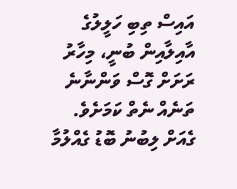އައިސް ތިބި ހަލީލުގެ އާއިލާއިން ބުނީ، މިހާރު ރަށަށް ގޮސް ވަންނާނެ ތަނެއް ނެތް ކަމަށެވެ. ގެއަށް ލިބުނު ބޮޑު ގެއްލުމާ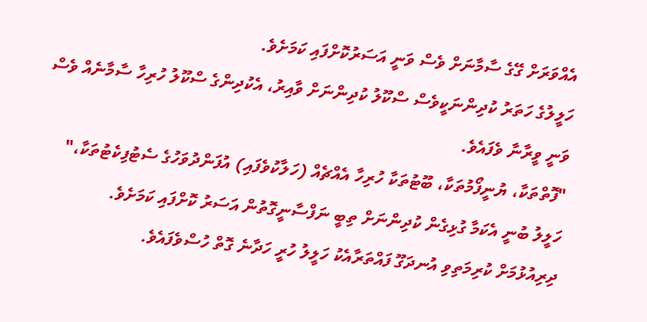އެއްވަރަށް ގޭގެ ސާމާނަށް ވެސް ވަނީ އަސަރުކޮށްފައި ކަމަށެވެ.
ހަލީލުގެ ހަތަރު ކުދިންނަކީވެސް ސްކޫލު ކުދިންނަށް ވާއިރު، އެކުދިންގެ ސްކޫލު ހުރިހާ ސާމާނެއް ވެސް ވަނީ ވީރާނާ ވެފައެވެ.
"ފޮތްތަކާ، ޔުނީފޯމުތަކާ، ބޫޓުތަކާ ހުރިހާ އެއްޗެއް (ހަލާކުވެފައި) އުފަންދުވަހުގެ ސެޓުފިކެޓުތަކާ،" ހަލީލު ބުނީ އެކަމާ ގުޅިގެން ކުދިންނަށް ތިބީ ނަފްސާނީގޮތުން އަސަރު ކޮށްފައި ކަމަށެވެ.
ދިރިއުޅުމަށް ކުރިމަތިވި އުނދަގޫ ފައްތަރާއެކު ހަލީލު ހުރީ ހަދާނެ ގޮތް ހުސްވެފައެވެ.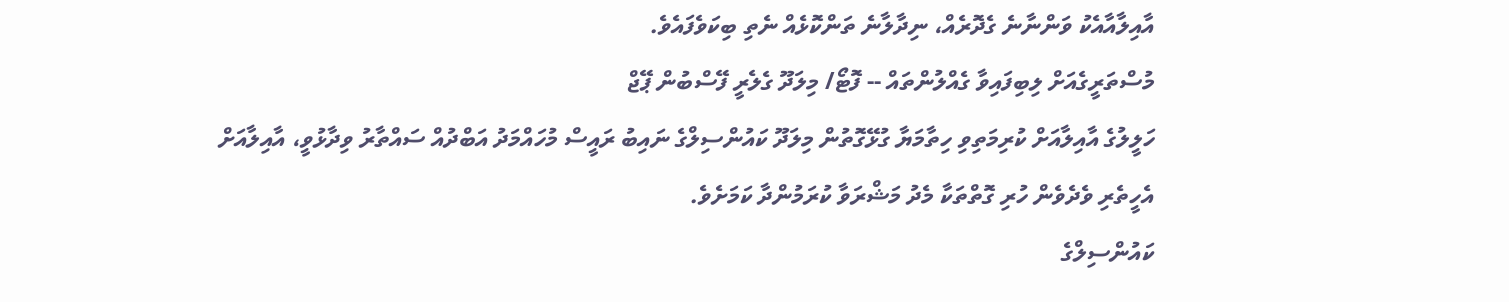އާއިލާއާއެކު ވަންނާނެ ގެދޮރެއް، ނިދާލާނެ ތަންކޮޅެއް ނެތި ބިކަވެފައެވެ.
މުސްތަރީގެއަށް ލިބިފައިވާ ގެއްލުންތައް -- ފޮޓޯ/ މިލަދޫ ގެލެރީ ފޭސްބުން ޕޭޖް
ހަލީލުގެ އާއިލާއަށް ކުރިމަތިވި ހިތާމަޔާ ގުޅޭގޮތުން މިލަދޫ ކައުންސިލްގެ ނައިބު ރައީސް މުހައްމަދު އަބްދުއް ސައްތާރު ވިދާޅުވީ، އާއިލާއަށް އެހީތެރި ވެދެވެން ހުރި ގޮތްތަކާ މެދު މަޝްރަވާ ކުރަމުންދާ ކަމަށެވެ.
ކައުންސިލްގެ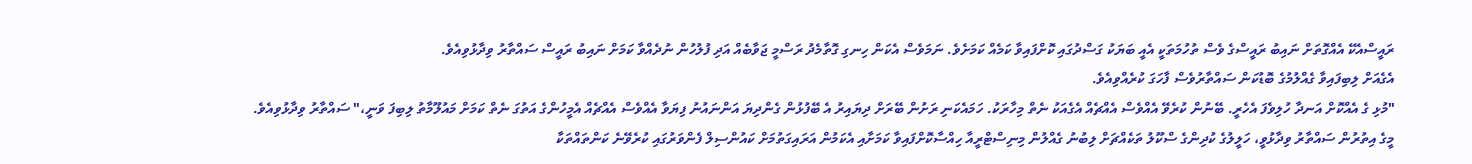ރައީސްއެކޭ އެއްގޮތަށް ނައިބު ރައީސްގެ ވެސް ތުހުމަތަކީ އެއީ ބަޔަކު ގަސްދުގައި ކޮށްފައިވާ ކަމެއް ކަމަށެވެ. ނަމަވެސް އެކަން ހިނގި ގޮތާމެދު ރަސްމީ ޖަވާބެއް އަދި ފުލުހުން ނުދެއްވާ ކަމަށް ނައިބު ރައީސް ސައްތާރު ވިދާޅުވިއެވެ.
އެގެއަށް ލިބިފައިވާ ގެއްލުމުގެ ބޮޑުކަން ސައްތާރުވެސް ފާހަގަ ކުރެއްވިއެވެ.
"މުޅި ގެ އެއްކޮށް އަނދާ ހުލިވެފަ އެހެރީ. ބޭނުން ކުރެވޭ އެއްވެސް އެއްޗެއް އެގެއަކު ނެތް މިހާރަކު. ހަމައެކަނި ރަށުން ބޭރަށް ދިޔައިރު އެ ބޭފުޅުން ގެންދިޔަ އަންނައުނު ފިޔަވާ އެއްވެސް އެއްޗެއް އެމީހުންގެ އަތުގަ ނެތް ކަމަށް މައުލޫމާތު ލިބިފަ ވަނީ،" ސައްތާރު ވިދާޅުވިއެވެ.
މީގެ އިތުރުން ސައްތާރު ވިދާޅުވީ، ހަލީލުގެ ކުދިންގެ ސްކޫލު ތަކެއްޗަށް ލިބުނު ގެއްލުން މިނިސްޓްރީއާ ހިއްސާކޮށްފައިވާ ކަމަށާއި އެކަމުން އަރައިގަތުމަށް ކައުންސިލް ފެންވަރުގައި ކުރެވޭނެ ކަންތައްތަކާ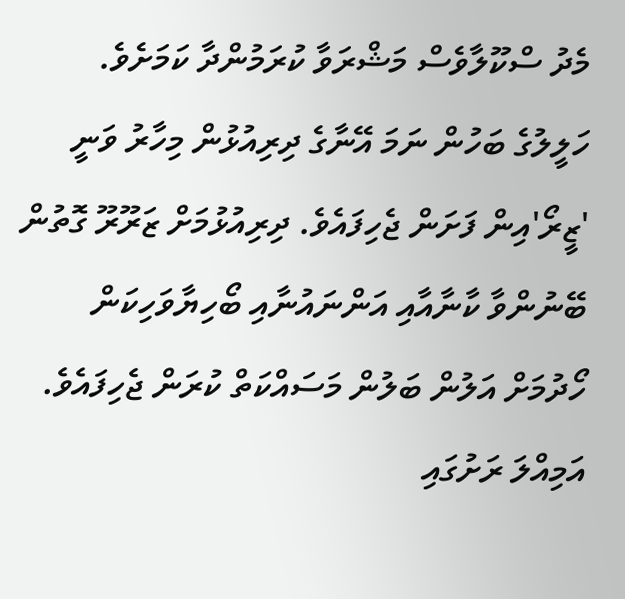މެދު ސްކޫލާވެސް މަޝްރަވާ ކުރަމުންދާ ކަމަށެވެ.
ހަލީލުގެ ބަހުން ނަމަ އޭނާގެ ދިރިއުޅުން މިހާރު ވަނީ 'ޒީރޯ'އިން ފަށަން ޖެހިފައެވެ. ދިރިއުޅުމަށް ޒަރޫރޫ ގޮތުން ބޭނުންވާ ކާނާއާއި އަންނައުނާއި ބޯހިޔާވަހިކަން ހޯދުމަށް އަލުން ބަލުން މަސައްކަތް ކުރަން ޖެހިފައެވެ. އަމިއްލަ ރަށުގައި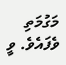މަގުމަތި ވެފައެވެ. ވީ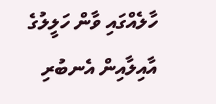ހާލެއްގައި ވާން ހަލީލުގެ އާއިލާއިން އެނބުރި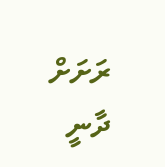ރަށަށް ދާނީ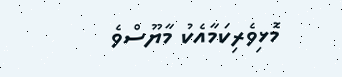މޮޅިވެރިކަމާއެކު މާޔޫސްވެ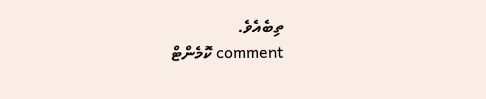ތިބެއެވެ.
comment ކޮމެންޓް